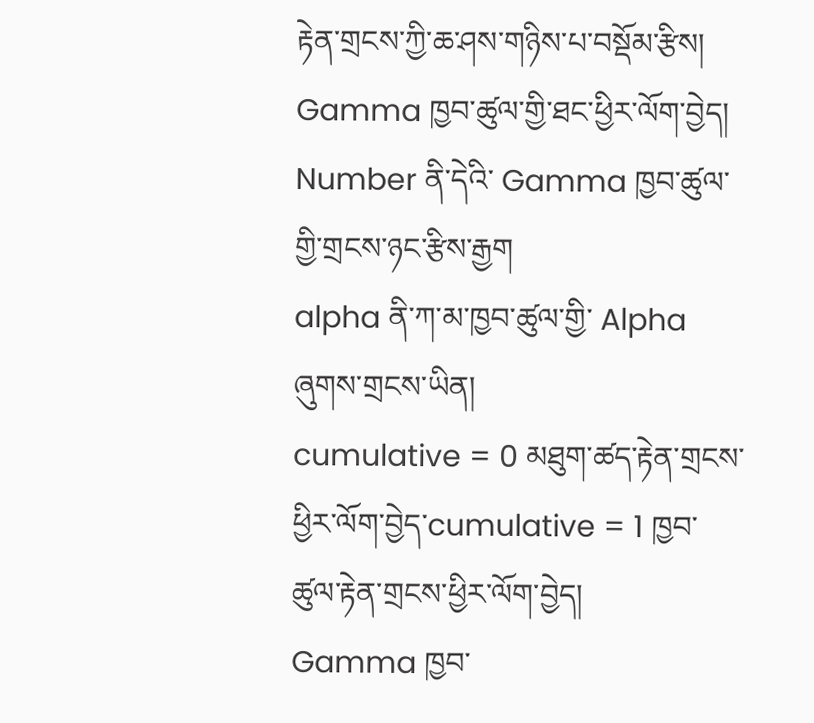རྟེན་གྲངས་ཀྱི་ཆ་ཤས་གཉིས་པ་བསྡོམ་རྩིས།
Gamma ཁྱབ་ཚུལ་གྱི་ཐང་ཕྱིར་ལོག་བྱེད།
Number ནི་དེའི་ Gamma ཁྱབ་ཚུལ་གྱི་གྲངས་ཉང་རྩིས་རྒྱག
alpha ནི་ཀ་མ་ཁྱབ་ཚུལ་གྱི་ Alpha ཞུགས་གྲངས་ཡིན།
cumulative = 0 མཐུག་ཚད་རྟེན་གྲངས་ཕྱིར་ལོག་བྱེད་cumulative = 1 ཁྱབ་ཚུལ་རྟེན་གྲངས་ཕྱིར་ལོག་བྱེད།
Gamma ཁྱབ་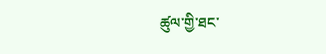ཚུལ་གྱི་ཐང་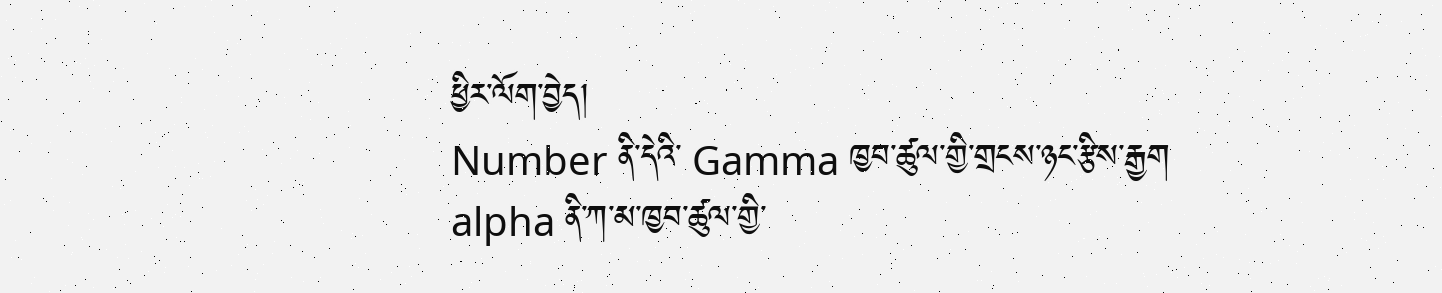ཕྱིར་ལོག་བྱེད།
Number ནི་དེའི་ Gamma ཁྱབ་ཚུལ་གྱི་གྲངས་ཉང་རྩིས་རྒྱག
alpha ནི་ཀ་མ་ཁྱབ་ཚུལ་གྱི་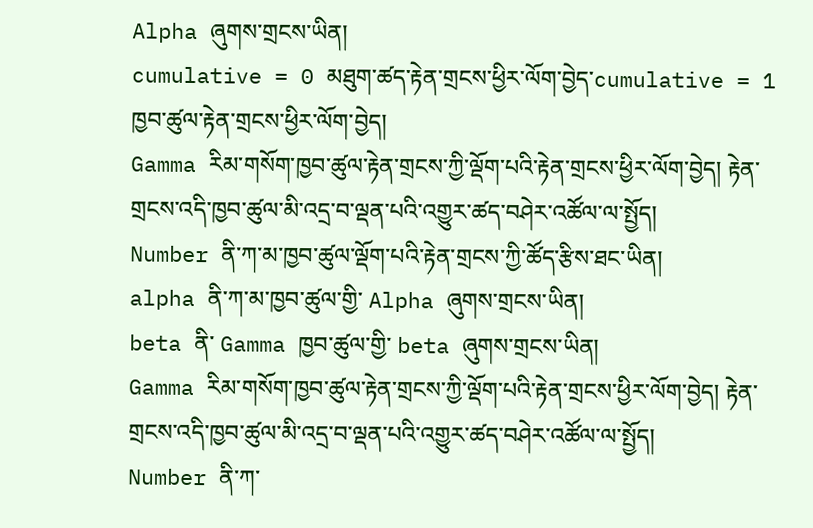Alpha ཞུགས་གྲངས་ཡིན།
cumulative = 0 མཐུག་ཚད་རྟེན་གྲངས་ཕྱིར་ལོག་བྱེད་cumulative = 1 ཁྱབ་ཚུལ་རྟེན་གྲངས་ཕྱིར་ལོག་བྱེད།
Gamma རིམ་གསོག་ཁྱབ་ཚུལ་རྟེན་གྲངས་ཀྱི་ལྡོག་པའི་རྟེན་གྲངས་ཕྱིར་ལོག་བྱེད། རྟེན་གྲངས་འདི་ཁྱབ་ཚུལ་མི་འདྲ་བ་ལྡན་པའི་འགྱུར་ཚད་བཤེར་འཚོལ་ལ་སྤྱོད།
Number ནི་ཀ་མ་ཁྱབ་ཚུལ་ལྡོག་པའི་རྟེན་གྲངས་ཀྱི་ཚོད་རྩིས་ཐང་ཡིན།
alpha ནི་ཀ་མ་ཁྱབ་ཚུལ་གྱི་ Alpha ཞུགས་གྲངས་ཡིན།
beta ནི་ Gamma ཁྱབ་ཚུལ་གྱི་ beta ཞུགས་གྲངས་ཡིན།
Gamma རིམ་གསོག་ཁྱབ་ཚུལ་རྟེན་གྲངས་ཀྱི་ལྡོག་པའི་རྟེན་གྲངས་ཕྱིར་ལོག་བྱེད། རྟེན་གྲངས་འདི་ཁྱབ་ཚུལ་མི་འདྲ་བ་ལྡན་པའི་འགྱུར་ཚད་བཤེར་འཚོལ་ལ་སྤྱོད།
Number ནི་ཀ་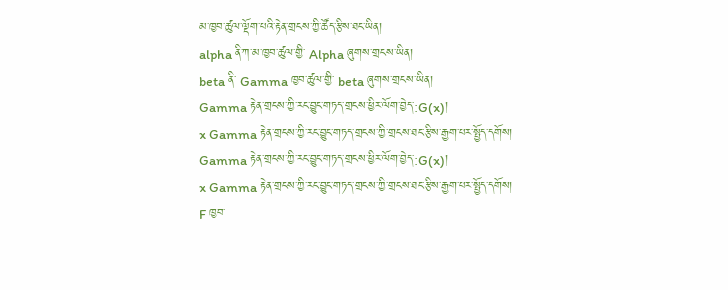མ་ཁྱབ་ཚུལ་ལྡོག་པའི་རྟེན་གྲངས་ཀྱི་ཚོད་རྩིས་ཐང་ཡིན།
alpha ནི་ཀ་མ་ཁྱབ་ཚུལ་གྱི་ Alpha ཞུགས་གྲངས་ཡིན།
beta ནི་ Gamma ཁྱབ་ཚུལ་གྱི་ beta ཞུགས་གྲངས་ཡིན།
Gamma རྟེན་གྲངས་ཀྱི་རང་བྱུང་གཏད་གྲངས་ཕྱིར་ལོག་བྱེད་:G(x)།
x Gamma རྟེན་གྲངས་ཀྱི་རང་བྱུང་གཏད་གྲངས་ཀྱི་གྲངས་ཐང་རྩིས་རྒྱག་པར་སྤྱོད་དགོས།
Gamma རྟེན་གྲངས་ཀྱི་རང་བྱུང་གཏད་གྲངས་ཕྱིར་ལོག་བྱེད་:G(x)།
x Gamma རྟེན་གྲངས་ཀྱི་རང་བྱུང་གཏད་གྲངས་ཀྱི་གྲངས་ཐང་རྩིས་རྒྱག་པར་སྤྱོད་དགོས།
F ཁྱབ་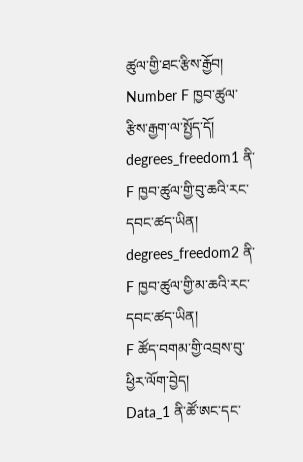ཚུལ་གྱི་ཐང་རྩིས་རྒྱོབ།
Number F ཁྱབ་ཚུལ་རྩིས་རྒྱག་ལ་སྤྱོད་དོ།
degrees_freedom1 ནི་ F ཁྱབ་ཚུལ་གྱི་བུ་ཆའི་རང་དབང་ཚད་ཡིན།
degrees_freedom2 ནི་ F ཁྱབ་ཚུལ་གྱི་མ་ཆའི་རང་དབང་ཚད་ཡིན།
F ཚོད་བགམ་གྱི་འབྲས་བུ་ཕྱིར་ལོག་བྱེད།
Data_1 ནི་ཚོ་ཨང་དང་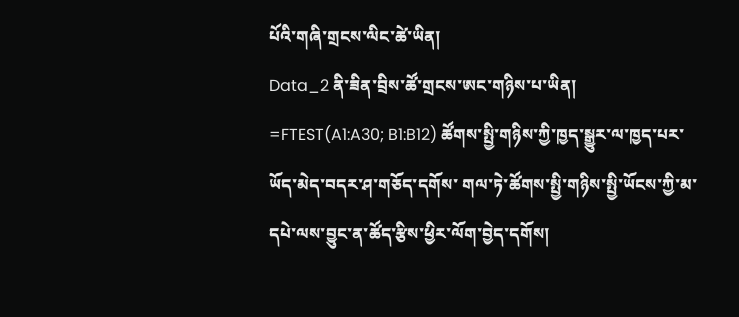པོའི་གཞི་གྲངས་ལིང་ཚེ་ཡིན།
Data_2 ནི་ཟིན་བྲིས་ཚོ་གྲངས་ཨང་གཉིས་པ་ཡིན།
=FTEST(A1:A30; B1:B12) ཚོགས་སྤྱི་གཉིས་ཀྱི་ཁྱད་སྒྱུར་ལ་ཁྱད་པར་ཡོད་མེད་བདར་ཤ་གཅོད་དགོས་ གལ་ཏེ་ཚོགས་སྤྱི་གཉིས་སྤྱི་ཡོངས་ཀྱི་མ་དཔེ་ལས་བྱུང་ན་ཚོད་རྩིས་ཕྱིར་ལོག་བྱེད་དགོས།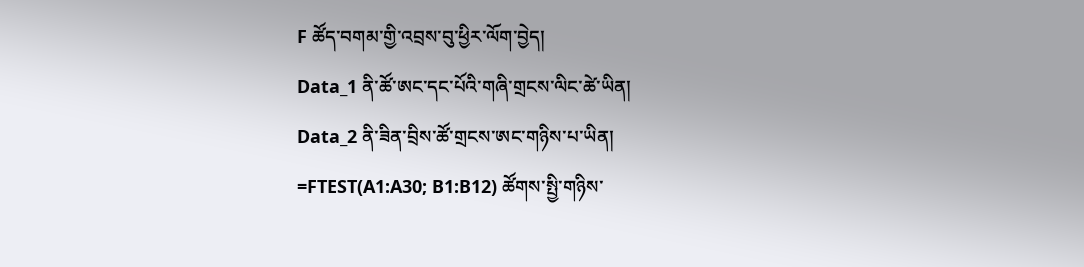F ཚོད་བགམ་གྱི་འབྲས་བུ་ཕྱིར་ལོག་བྱེད།
Data_1 ནི་ཚོ་ཨང་དང་པོའི་གཞི་གྲངས་ལིང་ཚེ་ཡིན།
Data_2 ནི་ཟིན་བྲིས་ཚོ་གྲངས་ཨང་གཉིས་པ་ཡིན།
=FTEST(A1:A30; B1:B12) ཚོགས་སྤྱི་གཉིས་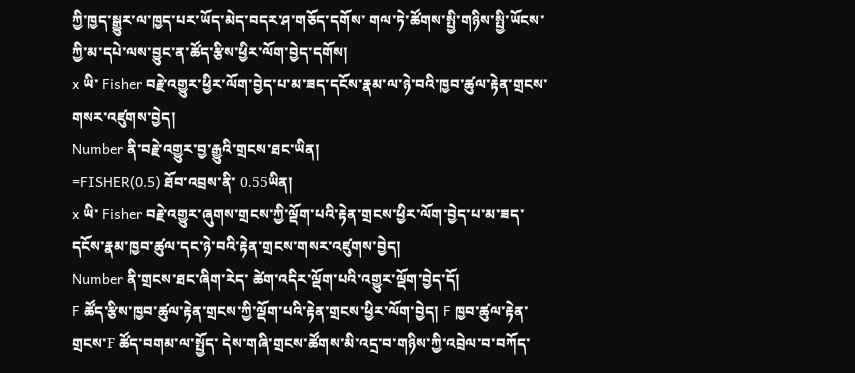ཀྱི་ཁྱད་སྒྱུར་ལ་ཁྱད་པར་ཡོད་མེད་བདར་ཤ་གཅོད་དགོས་ གལ་ཏེ་ཚོགས་སྤྱི་གཉིས་སྤྱི་ཡོངས་ཀྱི་མ་དཔེ་ལས་བྱུང་ན་ཚོད་རྩིས་ཕྱིར་ལོག་བྱེད་དགོས།
x ཡི་ Fisher བརྗེ་འགྱུར་ཕྱིར་ལོག་བྱེད་པ་མ་ཟད་དངོས་རྣམ་ལ་ཉེ་བའི་ཁྱབ་ཚུལ་རྟེན་གྲངས་གསར་འཛུགས་བྱེད།
Number ནི་བརྗེ་འགྱུར་བྱ་རྒྱུའི་གྲངས་ཐང་ཡིན།
=FISHER(0.5) ཐོབ་འབྲས་ནི་ 0.55ཡིན།
x ཡི་ Fisher བརྗེ་འགྱུར་ཞུགས་གྲངས་ཀྱི་ལྡོག་པའི་རྟེན་གྲངས་ཕྱིར་ལོག་བྱེད་པ་མ་ཟད་དངོས་རྣམ་ཁྱབ་ཚུལ་དང་ཉེ་བའི་རྟེན་གྲངས་གསར་འཛུགས་བྱེད།
Number ནི་གྲངས་ཐང་ཞིག་རེད་ ཚེག་འདིར་ལྡོག་པའི་འགྱུར་ལྡོག་བྱེད་དོ།
F ཚོད་རྩིས་ཁྱབ་ཚུལ་རྟེན་གྲངས་ཀྱི་ལྡོག་པའི་རྟེན་གྲངས་ཕྱིར་ལོག་བྱེད། F ཁྱབ་ཚུལ་རྟེན་གྲངས་F ཚོད་བགམ་ལ་སྤྱོད་ དེས་གཞི་གྲངས་ཚོགས་མི་འདྲ་བ་གཉིས་ཀྱི་འབྲེལ་བ་བཀོད་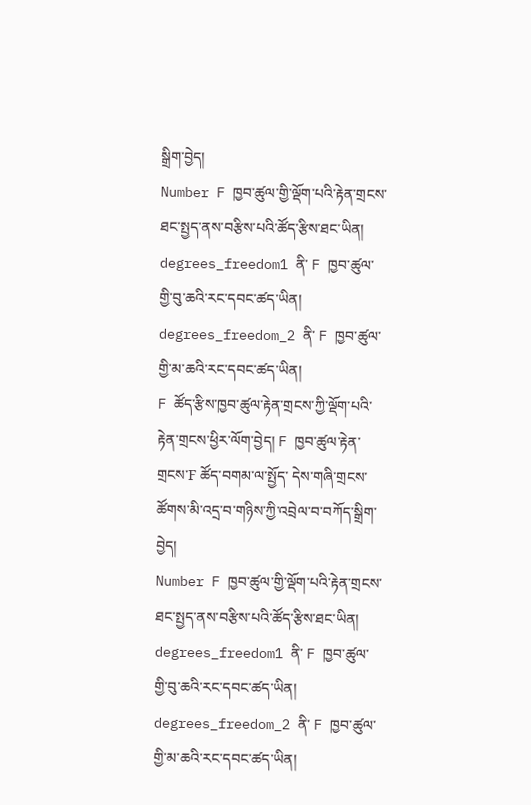སྒྲིག་བྱེད།
Number F ཁྱབ་ཚུལ་གྱི་ལྡོག་པའི་རྟེན་གྲངས་ཐང་སྤྱད་ནས་བརྩིས་པའི་ཚོད་རྩིས་ཐང་ཡིན།
degrees_freedom1 ནི་ F ཁྱབ་ཚུལ་གྱི་བུ་ཆའི་རང་དབང་ཚད་ཡིན།
degrees_freedom_2 ནི་ F ཁྱབ་ཚུལ་གྱི་མ་ཆའི་རང་དབང་ཚད་ཡིན།
F ཚོད་རྩིས་ཁྱབ་ཚུལ་རྟེན་གྲངས་ཀྱི་ལྡོག་པའི་རྟེན་གྲངས་ཕྱིར་ལོག་བྱེད། F ཁྱབ་ཚུལ་རྟེན་གྲངས་F ཚོད་བགམ་ལ་སྤྱོད་ དེས་གཞི་གྲངས་ཚོགས་མི་འདྲ་བ་གཉིས་ཀྱི་འབྲེལ་བ་བཀོད་སྒྲིག་བྱེད།
Number F ཁྱབ་ཚུལ་གྱི་ལྡོག་པའི་རྟེན་གྲངས་ཐང་སྤྱད་ནས་བརྩིས་པའི་ཚོད་རྩིས་ཐང་ཡིན།
degrees_freedom1 ནི་ F ཁྱབ་ཚུལ་གྱི་བུ་ཆའི་རང་དབང་ཚད་ཡིན།
degrees_freedom_2 ནི་ F ཁྱབ་ཚུལ་གྱི་མ་ཆའི་རང་དབང་ཚད་ཡིན།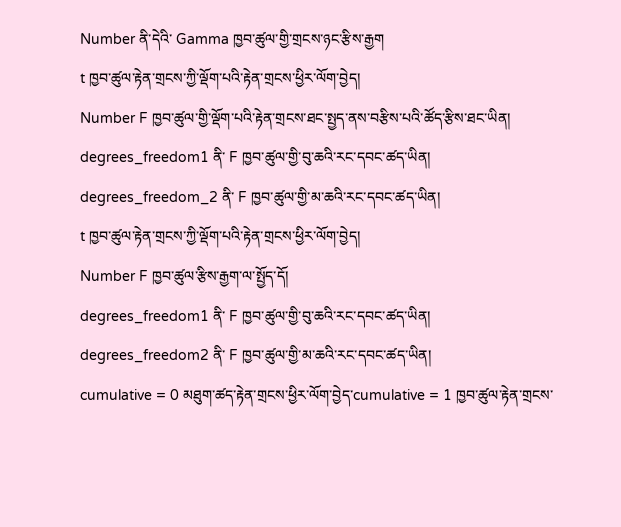Number ནི་དེའི་ Gamma ཁྱབ་ཚུལ་གྱི་གྲངས་ཉང་རྩིས་རྒྱག
t ཁྱབ་ཚུལ་རྟེན་གྲངས་ཀྱི་ལྡོག་པའི་རྟེན་གྲངས་ཕྱིར་ལོག་བྱེད།
Number F ཁྱབ་ཚུལ་གྱི་ལྡོག་པའི་རྟེན་གྲངས་ཐང་སྤྱད་ནས་བརྩིས་པའི་ཚོད་རྩིས་ཐང་ཡིན།
degrees_freedom1 ནི་ F ཁྱབ་ཚུལ་གྱི་བུ་ཆའི་རང་དབང་ཚད་ཡིན།
degrees_freedom_2 ནི་ F ཁྱབ་ཚུལ་གྱི་མ་ཆའི་རང་དབང་ཚད་ཡིན།
t ཁྱབ་ཚུལ་རྟེན་གྲངས་ཀྱི་ལྡོག་པའི་རྟེན་གྲངས་ཕྱིར་ལོག་བྱེད།
Number F ཁྱབ་ཚུལ་རྩིས་རྒྱག་ལ་སྤྱོད་དོ།
degrees_freedom1 ནི་ F ཁྱབ་ཚུལ་གྱི་བུ་ཆའི་རང་དབང་ཚད་ཡིན།
degrees_freedom2 ནི་ F ཁྱབ་ཚུལ་གྱི་མ་ཆའི་རང་དབང་ཚད་ཡིན།
cumulative = 0 མཐུག་ཚད་རྟེན་གྲངས་ཕྱིར་ལོག་བྱེད་cumulative = 1 ཁྱབ་ཚུལ་རྟེན་གྲངས་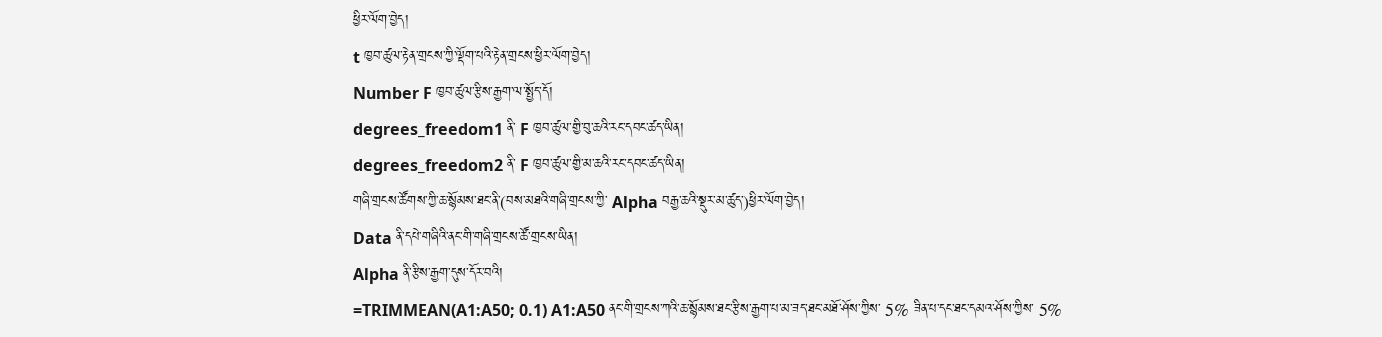ཕྱིར་ལོག་བྱེད།
t ཁྱབ་ཚུལ་རྟེན་གྲངས་ཀྱི་ལྡོག་པའི་རྟེན་གྲངས་ཕྱིར་ལོག་བྱེད།
Number F ཁྱབ་ཚུལ་རྩིས་རྒྱག་ལ་སྤྱོད་དོ།
degrees_freedom1 ནི་ F ཁྱབ་ཚུལ་གྱི་བུ་ཆའི་རང་དབང་ཚད་ཡིན།
degrees_freedom2 ནི་ F ཁྱབ་ཚུལ་གྱི་མ་ཆའི་རང་དབང་ཚད་ཡིན།
གཞི་གྲངས་ཚོགས་ཀྱི་ཆ་སྙོམས་ཐང་ནི་(བས་མཐའི་གཞི་གྲངས་ཀྱི་ Alpha བརྒྱ་ཆའི་སྡུར་མ་ཚུད་)ཕྱིར་ལོག་བྱེད།
Data ནི་དཔེ་གཞིའི་ནང་གི་གཞི་གྲངས་ཚོ་གྲངས་ཡིན།
Alpha ནི་རྩིས་རྒྱག་དུས་དོར་བའི།
=TRIMMEAN(A1:A50; 0.1) A1:A50 ནང་གི་གྲངས་ཀའི་ཆ་སྙོམས་ཐང་རྩིས་རྒྱག་པ་མ་ཟད་ཐང་མཐོ་ཤོས་ཀྱིས་ 5% ཟིན་པ་དང་ཐང་དམའ་ཤོས་ཀྱིས་ 5%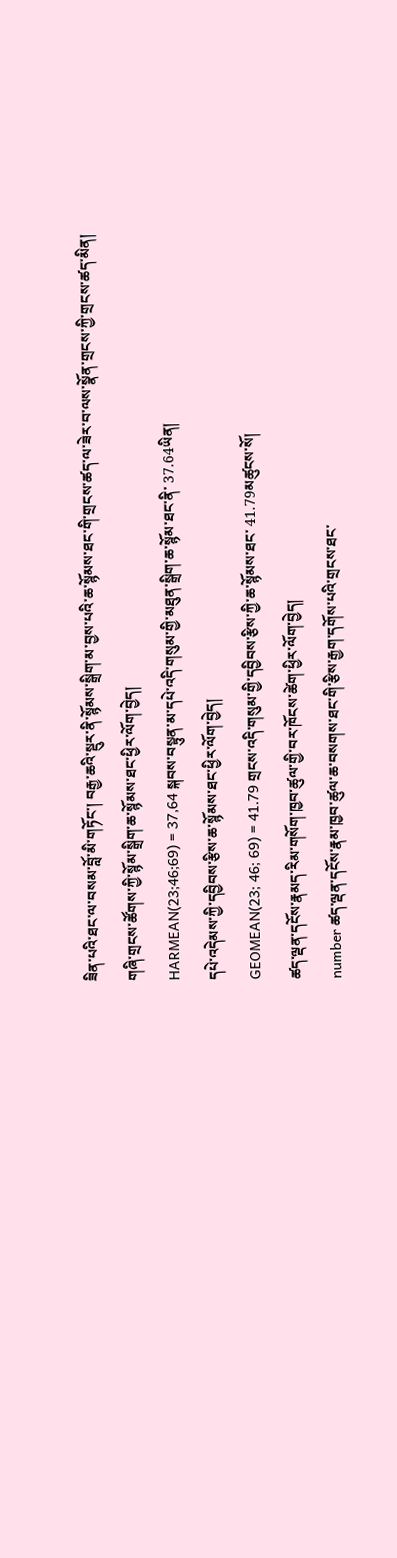ཟིན་པའི་ཐང་ལ་བསམ་བློ་མི་གཏོང་། བརྒྱ་ཆའི་སྡུར་ནི་སྙོམས་སྒྲིག་མ་བྱས་པའི་ཆ་སྙོམས་ཐང་གི་གྲངས་ཚད་ལ་ཟེར་བ་ལས་སྣོན་གྲངས་ཀྱི་གྲངས་ཚད་མིན།
གཞི་གྲངས་ཚོགས་ཀྱི་སྙོམ་སྒྲིག་ཆ་སྙོམས་ཐང་ཕྱིར་ལོག་བྱེད།
HARMEAN(23;46;69) = 37,64 སྐབས་བསྟུན་མ་དཔེ་འདི་གསུམ་གྱི་མཐུན་སྒྲིག་ཆ་སྙོམ་ཐང་ནི་ 37.64ཡིན།
དཔེ་འདེམས་ཀྱི་དབྱིབས་རྩིས་ཆ་སྙོམས་ཐང་ཕྱིར་ལོག་བྱེད།
GEOMEAN(23; 46; 69) = 41.79 གྲངས་འདི་གསུམ་གྱི་དབྱིབས་རྩིས་ཀྱི་ཆ་སྙོམས་ཐང་ 41.79མཚུངས་སོ།
ཚད་ལྡན་དངོས་རྣམད་རིམ་གསོག་ཁྱབ་ཚུལ་གྱི་བར་ཁོངས་ཚེག་ཕྱིར་ལོག་བྱེད།
number ཚད་ལྡན་དངོས་རྣམ་ཁྱབ་ཚུལ་ཆ་བསགས་ཐང་གི་རྩིས་རྒྱག་དགོས་པའི་གྲངས་ཐང་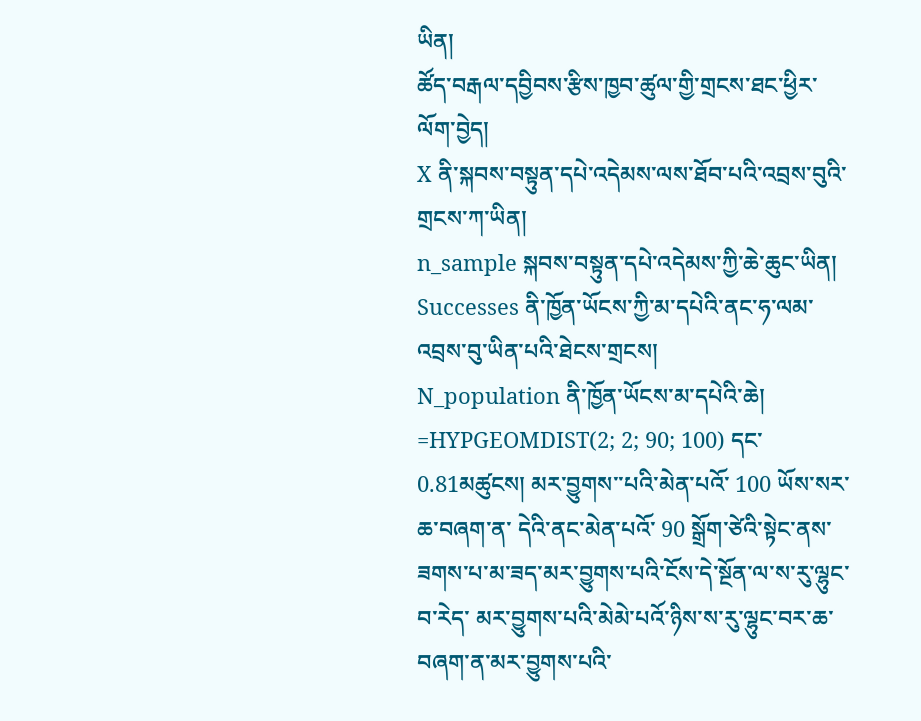ཡིན།
ཚོད་བརྒལ་དབྱིབས་རྩིས་ཁྱབ་ཚུལ་གྱི་གྲངས་ཐང་ཕྱིར་ལོག་བྱེད།
X ནི་སྐབས་བསྟུན་དཔེ་འདེམས་ལས་ཐོབ་པའི་འབྲས་བུའི་གྲངས་ཀ་ཡིན།
n_sample སྐབས་བསྟུན་དཔེ་འདེམས་ཀྱི་ཆེ་ཆུང་ཡིན།
Successes ནི་ཁྱོན་ཡོངས་ཀྱི་མ་དཔེའི་ནང་ཧ་ལམ་འབྲས་བུ་ཡིན་པའི་ཐེངས་གྲངས།
N_population ནི་ཁྱོན་ཡོངས་མ་དཔེའི་ཆེ།
=HYPGEOMDIST(2; 2; 90; 100) དང་ 0.81མཚུངས། མར་བྱུགས་་པའི་མེན་པའོ་ 100 ཡོས་སར་ཆ་བཞག་ན་ དེའི་ནང་མེན་པའོ་ 90 སྒྲོག་ཙེའི་སྟེང་ནས་ཟགས་པ་མ་ཟད་མར་བྱུགས་པའི་ངོས་དེ་སྔོན་ལ་ས་རུ་ལྷུང་བ་རེད་ མར་བྱུགས་པའི་མེམེ་པའོ་ཉིས་ས་རུ་ལྷུང་བར་ཆ་བཞག་ན་མར་བྱུགས་པའི་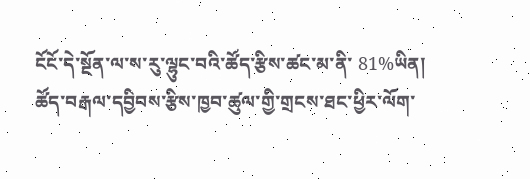ངོངོ་དེ་སྔོན་ལ་ས་རུ་ལྷུང་བའི་ཚོད་རྩིས་ཚང་མ་ནི་ 81%ཡིན།
ཚོད་བརྒལ་དབྱིབས་རྩིས་ཁྱབ་ཚུལ་གྱི་གྲངས་ཐང་ཕྱིར་ལོག་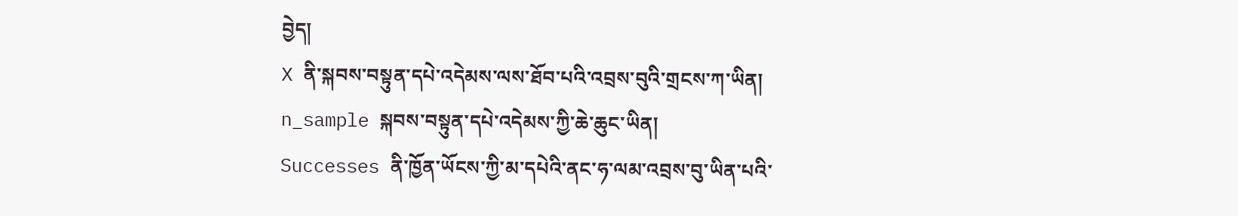བྱེད།
X ནི་སྐབས་བསྟུན་དཔེ་འདེམས་ལས་ཐོབ་པའི་འབྲས་བུའི་གྲངས་ཀ་ཡིན།
n_sample སྐབས་བསྟུན་དཔེ་འདེམས་ཀྱི་ཆེ་ཆུང་ཡིན།
Successes ནི་ཁྱོན་ཡོངས་ཀྱི་མ་དཔེའི་ནང་ཧ་ལམ་འབྲས་བུ་ཡིན་པའི་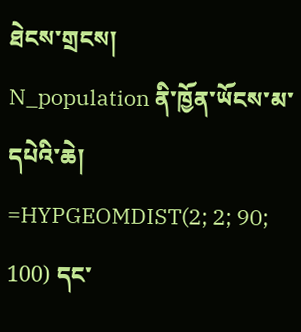ཐེངས་གྲངས།
N_population ནི་ཁྱོན་ཡོངས་མ་དཔེའི་ཆེ།
=HYPGEOMDIST(2; 2; 90; 100) དང་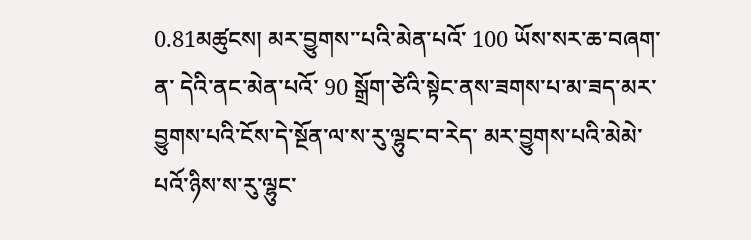0.81མཚུངས། མར་བྱུགས་་པའི་མེན་པའོ་ 100 ཡོས་སར་ཆ་བཞག་ན་ དེའི་ནང་མེན་པའོ་ 90 སྒྲོག་ཙེའི་སྟེང་ནས་ཟགས་པ་མ་ཟད་མར་བྱུགས་པའི་ངོས་དེ་སྔོན་ལ་ས་རུ་ལྷུང་བ་རེད་ མར་བྱུགས་པའི་མེམེ་པའོ་ཉིས་ས་རུ་ལྷུང་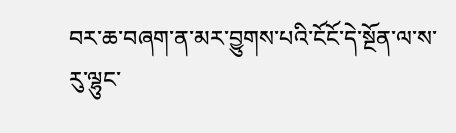བར་ཆ་བཞག་ན་མར་བྱུགས་པའི་ངོངོ་དེ་སྔོན་ལ་ས་རུ་ལྷུང་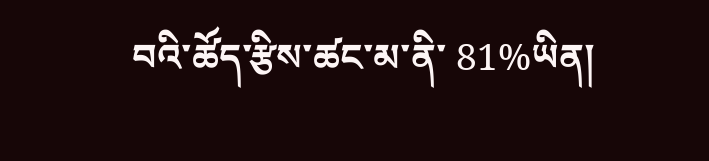བའི་ཚོད་རྩིས་ཚང་མ་ནི་ 81%ཡིན།